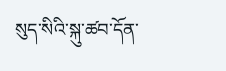སུད་སིའི་སྐུ་ཚབ་དོན་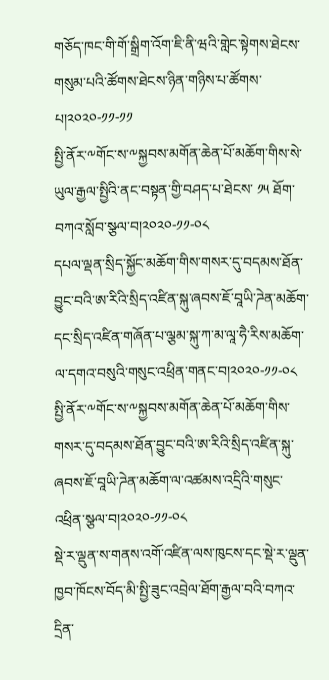གཅོད་ཁང་གི་གོ་སྒྲིག་འོག་ཇི་ནི་ཝའི་གླེང་སྟེགས་ཐེངས་གསུམ་པའི་ཚོགས་ཐེངས་ཉིན་གཉིས་པ་ཚོགས་པ།༢༠༢༠-༡༡-༡༡
སྤྱི་ནོར་༸གོང་ས་༸སྐྱབས་མགོན་ཆེན་པོ་མཆོག་གིས་སེ་ཡུལ་རྒྱལ་སྤྱིའི་ནང་བསྟན་གྱི་བཤད་པ་ཐེངས་ ༡༥ ཐོག་བཀའ་སློབ་སྩལ་བ།༢༠༢༠-༡༡-༠༨
དཔལ་ལྡན་སྲིད་སྐྱོང་མཆོག་གིས་གསར་དུ་བདམས་ཐོན་བྱུང་བའི་ཨ་རིའི་སྲིད་འཛིན་སྐུ་ཞབས་ཇོ་བཱཡི་ཌེན་མཆོག་དང་སྲིད་འཛིན་གཞོན་པ་ལྕམ་སྐུ་ཀ་མ་ལཱ་ཧཻ་རིས་མཆོག་ལ་དགའ་བསུའི་གསུང་འཕྲིན་གནང་བ།༢༠༢༠-༡༡-༠༨
སྤྱི་ནོར་༸གོང་ས་༸སྐྱབས་མགོན་ཆེན་པོ་མཆོག་གིས་གསར་དུ་བདམས་ཐོན་བྱུང་བའི་ཨ་རིའི་སྲིད་འཛིན་སྐུ་ཞབས་ཇོ་བཱཡི་ཌེན་མཆོག་ལ་འཚམས་འདྲིའི་གསུང་འཕྲིན་སྩལ་བ།༢༠༢༠-༡༡-༠༨
སྡེ་ར་ལྡུན་ས་གནས་འགོ་འཛིན་ལས་ཁུངས་དང་སྡེ་ར་ལྡུན་ཁྱབ་ཁོངས་བོད་མི་སྤྱི་ཟུང་འབྲེལ་ཐོག་རྒྱལ་བའི་བཀའ་དྲིན་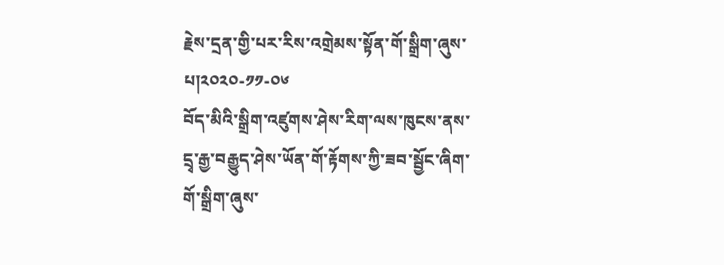རྗེས་དྲན་གྱི་པར་རིས་འགྲེམས་སྟོན་གོ་སྒྲིག་ཞུས་པ།༢༠༢༠-༡༡-༠༦
བོད་མིའི་སྒྲིག་འཛུགས་ཤེས་རིག་ལས་ཁུངས་ནས་དྲྭ་རྒྱ་བརྒྱུད་ཤེས་ཡོན་གོ་རྟོགས་ཀྱི་ཟབ་སྦྱོང་ཞིག་གོ་སྒྲིག་ཞུས་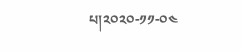པ།༢༠༢༠-༡༡-༠༤